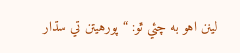لينن اهو به چئي ٿو: “پورهيتن تي سڌار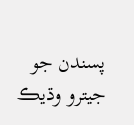پسندن جو جيترو وڌيڪ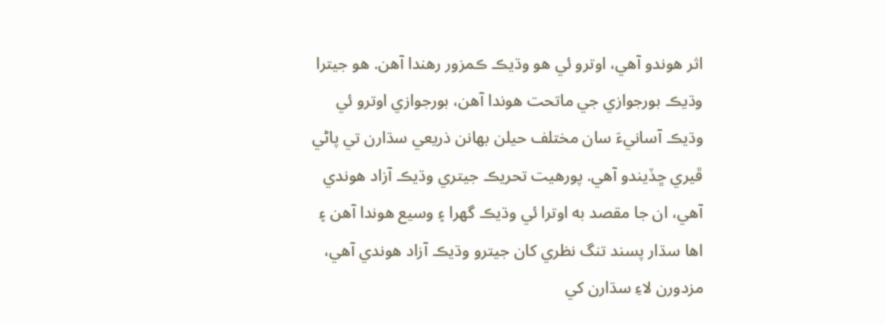اثر هوندو آهي، اوترو ئي هو وڌيڪ ڪمزور رهندا آهن. هو جيترا وڌيڪ بورجوازي جي ماتحت هوندا آهن، بورجوازي اوترو ئي وڌيڪ آسانيءَ سان مختلف حيلن بهانن ذريعي سڌارن تي پاڻي ڦيري ڇڏيندو آهي. پورهيت تحريڪ جيتري وڌيڪ آزاد هوندي آهي، ان جا مقصد به اوترا ئي وڌيڪ گهرا ۽ وسيع هوندا آهن ۽ اها سڌار پسند تنگ نظري کان جيترو وڌيڪ آزاد هوندي آهي، مزدورن لاءِ سڌارن کي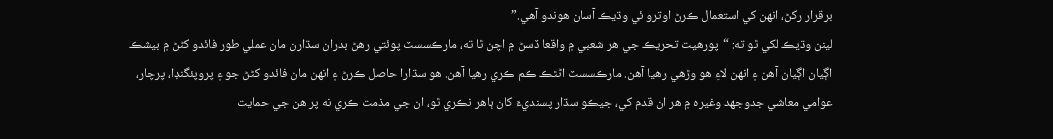برقرار رکڻ، انهن کي استعمال ڪرڻ اوترو ئي وڌيڪ آسان هوندو آهي.”
لينن وڌيڪ لکي ٿو ته: “پورهيت تحريڪ جي هر شعبي ۾ واقعا ڏسڻ ۾ اچن ٿا ته، مارڪسسٽ پوئتي رهڻ بدران سڌارن مان عملي طور فائدو کڻڻ ۾ بيشڪ اڳيان اڳيان آهن ۽ انهن لاءِ هو وڙهي رهيا آهن. مارڪسسٽ اڻٿڪ ڪم ڪري رهيا آهن. هو سڌارا حاصل ڪرڻ ۽ انهن مان فائدو کڻڻ جو ۽ پروپئگنڊا، پرچار، عوامي معاشي جدوجهد وغيره ۾ هر ان قدم کي، جيڪو سڌار پسنديءَ کان ٻاهر نڪري ٿو، ان جي مذمت ڪري نه پر هن جي حمايت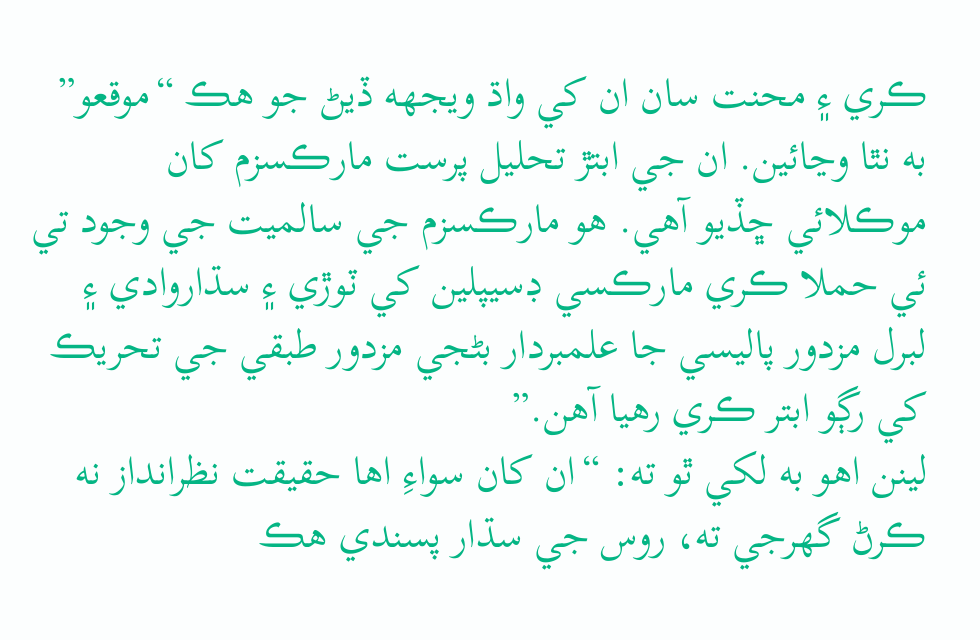ڪري ۽ محنت سان ان کي واڌ ويجهه ڏيڻ جو هڪ “موقعو” به نٿا وڃائين. ان جي ابتڙ تحليل پرست مارڪسزم کان موڪلائي ڇڏيو آهي. هو مارڪسزم جي سالميت جي وجود تي ئي حملا ڪري مارڪسي ڊسيپلين کي ٽوڙي ۽ سڌاروادي ۽ لبرل مزدور پاليسي جا علمبردار بڻجي مزدور طبقي جي تحريڪ کي رڳو ابتر ڪري رهيا آهن.”
لينن اهو به لکي ٿو ته: “ان کان سواءِ اها حقيقت نظرانداز نه ڪرڻ گهرجي ته، روس جي سڌار پسندي هڪ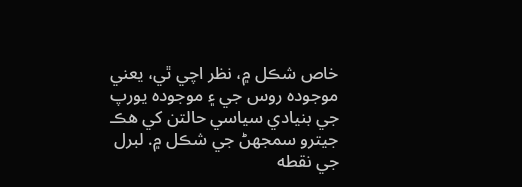خاص شڪل ۾، نظر اچي ٿي، يعني موجوده روس جي ۽ موجوده يورپ جي بنيادي سياسي حالتن کي هڪ جيترو سمجهڻ جي شڪل ۾. لبرل جي نقطه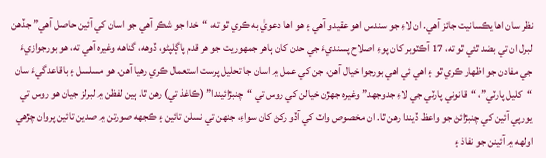نظر سان اها يڪسانيت جائز آهي. ان لاءِ جو سندس اهو عقيدو آهي ۽ هو اها دعويٰ به ڪري ٿو ته، “خدا جو شڪر آهي جو اسان کي آئين حاصل آهي” جڏهن لبرل ان تي بضد ٿئي ٿو ته، 17 آڪٽوبر کان پوءِ اصلاح پسنديءَ جي حدن کان ٻاهر جمهوريت جو هر قدم پاڳلپڻو، ڏوهه، گناهه وغيره آهي ته، هو بورجوازيءَ جي مفادن جو اظهار ڪري ٿو ۽ اهي ئي اهي بورجوا خيال آهن، جن کي عمل ۾ اسان جا تحليل پرست استعمال ڪري رهيا آهن. هو مسلسل ۽ باقاعدگيءَ سان “کليل پارٽي”، “قانوني پارٽي جي لاءِ جدوجهد” وغيره جهڙن خيالن کي روس تي “چنبڙائيندا” (ڪاغذ تي) رهن ٿا. ٻين لفظن ۾ لبرلز جيان هو روس تي يورپي آئين کي چنبڙائڻ جو واعظ ڏيندا رهن ٿا. ان مخصوص واٽ کي آڏو رکڻ کان سواءِ، جنهن تي نسلن تائين ۽ ڪجهه صورتن ۾ صدين تائين پروان چڙهي اولهه ۾ آئينن جو نفاذ ۽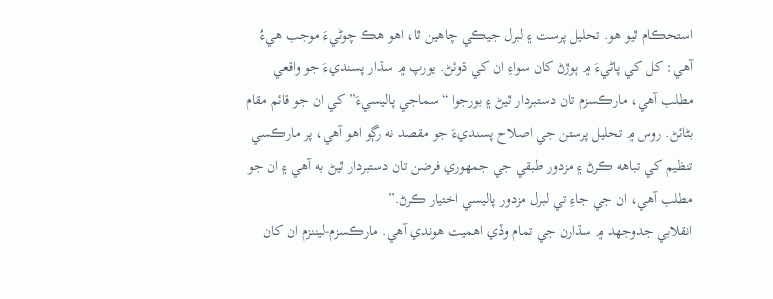استحڪام ٿيو هو. تحليل پرست ۽ لبرل جيڪي چاهين ٿا، اهو هڪ چوڻيءَ موجب هيءُ آهي: کل کي پاڻيءَ ۾ ٻوڙڻ کان سواءِ ان کي ڌوئڻ. يورپ ۾ سڌار پسنديءَ جو واقعي مطلب آهي، مارڪسزم تان دستبردار ٿيڻ ۽ بورجوا “سماجي پاليسيءَ” کي ان جو قائم مقام بڻائڻ. روس ۾ تحليل پرستن جي اصلاح پسنديءَ جو مقصد نه رڳو اهو آهي، پر مارڪسي تنظيم کي تباهه ڪرڻ ۽ مزدور طبقي جي جمهوري فرضن تان دستبردار ٿيڻ به آهي ۽ ان جو مطلب آهي، ان جي جاءِ تي لبرل مزدور پاليسي اختيار ڪرڻ.”
انقلابي جدوجهد ۾ سڌارن جي تمام وڏي اهميت هوندي آهي. مارڪسزم-ليننزم ان کان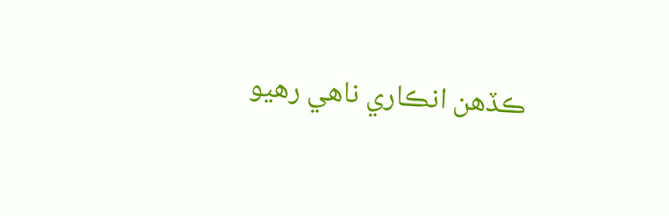ڪڏهن انڪاري ناهي رهيو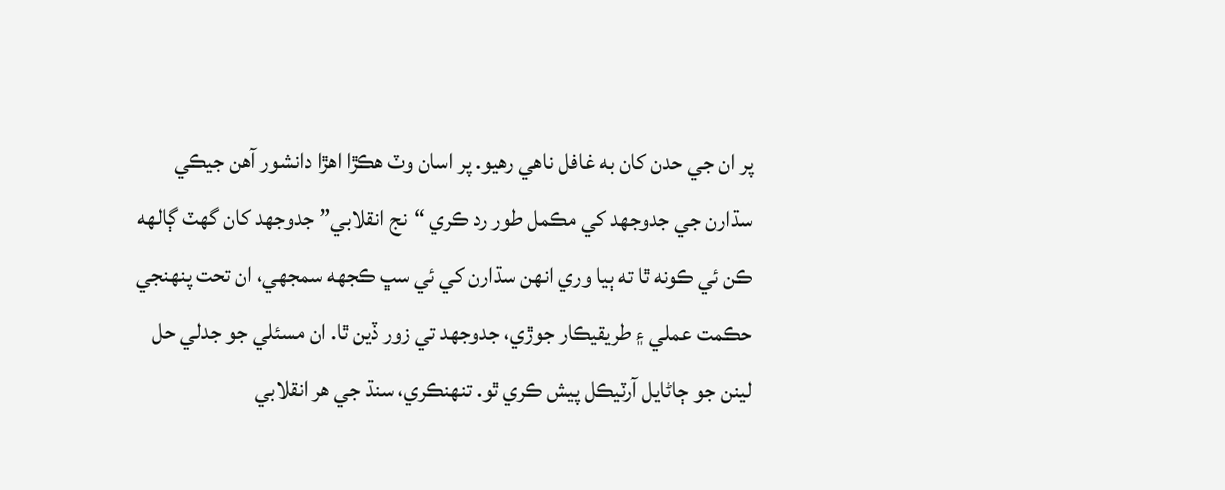پر ان جي حدن کان به غافل ناهي رهيو. پر اسان وٽ هڪڙا اهڙا دانشور آهن جيڪي سڌارن جي جدوجهد کي مڪمل طور رد ڪري “نج انقلابي” جدوجهد کان گهٽ ڳالهه ڪن ئي ڪونه ٿا ته ٻيا وري انهن سڌارن کي ئي سڀ ڪجهه سمجهي، ان تحت پنهنجي حڪمت عملي ۽ طريقيڪار جوڙي، جدوجهد تي زور ڏين ٿا. ان مسئلي جو جدلي حل لينن جو ڄاڻايل آرٽيڪل پيش ڪري ٿو. تنهنڪري، سنڌ جي هر انقلابي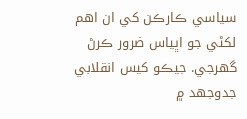سياسي ڪارڪن کي ان اهم لکڻي جو اڀياس ضرور ڪرڻ گهرجي. جيڪو کيس انقلابي جدوجهد ۾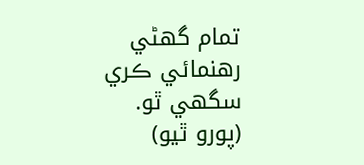تمام گهڻي رهنمائي ڪري سگهي ٿو.
(پورو ٿيو)